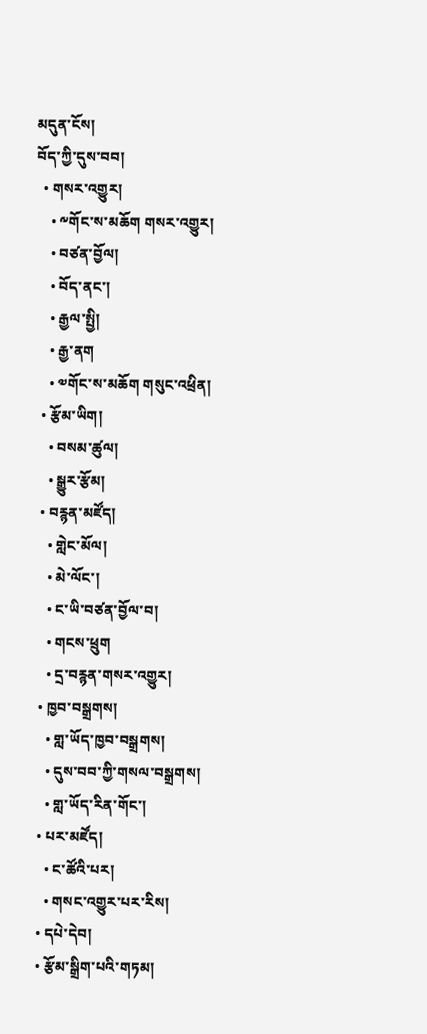མདུན་ངོས།
བོད་ཀྱི་དུས་བབ།
  • གསར་འགྱུར།
    • ༸གོང་ས་མཆོག གསར་འགྱུར།
    • བཙན་བྱོལ།
    • བོད་ནང་།
    • རྒྱལ་སྤྱི།
    • རྒྱ་ནག
    • ༧གོང་ས་མཆོག གསུང་འཕྲིན།
  • རྩོམ་ཡིག།
    • བསམ་ཚུལ།
    • སྒྱུར་རྩོམ།
  • བརྙན་མཛོད།
    • གླེང་མོལ།
    • མེ་ལོང་།
    • ང་ཡི་བཙན་བྱོལ་བ།
    • གངས་ཕྲུག
    • དྲ་བརྙན་གསར་འགྱུར།
  • ཁྱབ་བསྒྲགས།
    • གླ་ཡོད་ཁྱབ་བསྒྲགས།
    • དུས་བབ་ཀྱི་གསལ་བསྒྲགས།
    • གླ་ཡོད་རིན་གོང་།
  • པར་མཛོད།
    • ང་ཚོའི་པར།
    • གསང་འགྱུར་པར་རིས།
  • དཔེ་དེབ།
  • རྩོམ་སྒྲིག་པའི་གཏམ།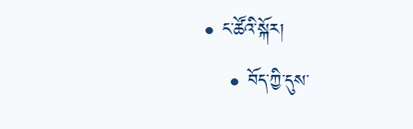• ང་ཚོའི་སྐོར།
    • བོད་ཀྱི་དུས་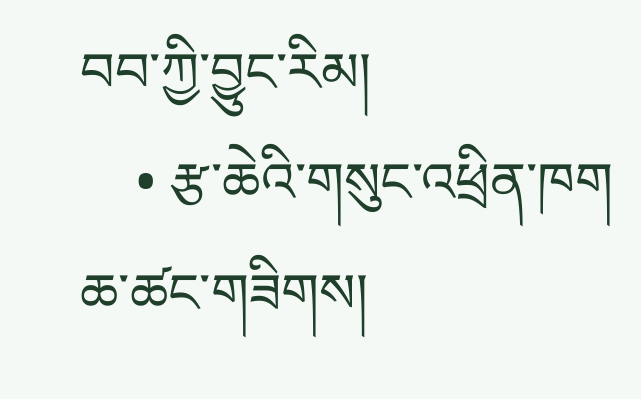བབ་ཀྱི་བྱུང་རིམ།
    • རྩ་ཆེའི་གསུང་འཕྲིན་ཁག
ཆ་ཚང་གཟིགས།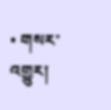• གསར་འགྱུར།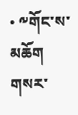• ༸གོང་ས་མཆོག གསར་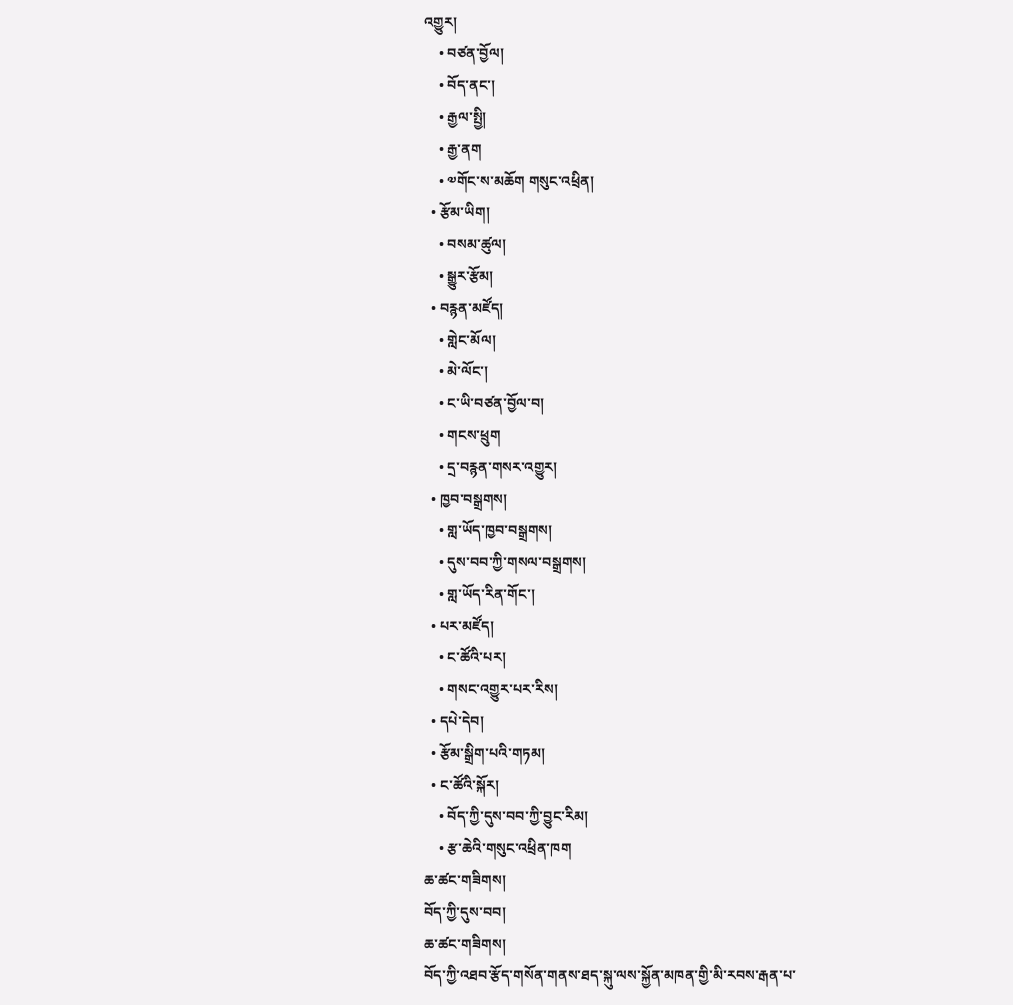འགྱུར།
    • བཙན་བྱོལ།
    • བོད་ནང་།
    • རྒྱལ་སྤྱི།
    • རྒྱ་ནག
    • ༧གོང་ས་མཆོག གསུང་འཕྲིན།
  • རྩོམ་ཡིག།
    • བསམ་ཚུལ།
    • སྒྱུར་རྩོམ།
  • བརྙན་མཛོད།
    • གླེང་མོལ།
    • མེ་ལོང་།
    • ང་ཡི་བཙན་བྱོལ་བ།
    • གངས་ཕྲུག
    • དྲ་བརྙན་གསར་འགྱུར།
  • ཁྱབ་བསྒྲགས།
    • གླ་ཡོད་ཁྱབ་བསྒྲགས།
    • དུས་བབ་ཀྱི་གསལ་བསྒྲགས།
    • གླ་ཡོད་རིན་གོང་།
  • པར་མཛོད།
    • ང་ཚོའི་པར།
    • གསང་འགྱུར་པར་རིས།
  • དཔེ་དེབ།
  • རྩོམ་སྒྲིག་པའི་གཏམ།
  • ང་ཚོའི་སྐོར།
    • བོད་ཀྱི་དུས་བབ་ཀྱི་བྱུང་རིམ།
    • རྩ་ཆེའི་གསུང་འཕྲིན་ཁག
ཆ་ཚང་གཟིགས།
བོད་ཀྱི་དུས་བབ།
ཆ་ཚང་གཟིགས།
བོད་ཀྱི་འཐབ་རྩོད་གསོན་གནས་ཐད་སྐུ་ལས་སྐྱོན་མཁན་གྱི་མི་རབས་རྒན་པ་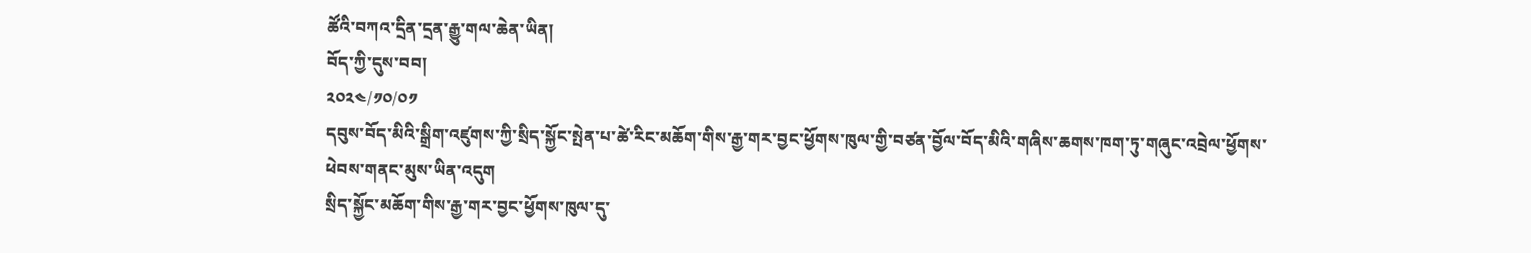ཚོའི་བཀའ་དྲིན་དྲན་རྒྱུ་གལ་ཆེན་ཡིན།
བོད་ཀྱི་དུས་བབ།
༢༠༢༤/༡༠/༠༡
དབུས་བོད་མིའི་སྒྲིག་འཛུགས་ཀྱི་སྲིད་སྐྱོང་སྤེན་པ་ཚེ་རིང་མཆོག་གིས་རྒྱ་གར་བྱང་ཕྱོགས་ཁུལ་གྱི་བཙན་བྱོལ་བོད་མིའི་གཞིས་ཆགས་ཁག་ཏུ་གཞུང་འབྲེལ་ཕྱོགས་ཕེབས་གནང་མུས་ཡིན་འདུག
སྲིད་སྐྱོང་མཆོག་གིས་རྒྱ་གར་བྱང་ཕྱོགས་ཁུལ་དུ་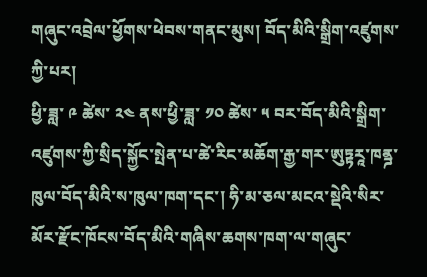གཞུང་འབྲེལ་ཕྱོགས་ཕེབས་གནང་མུས། བོད་མིའི་སྒྲིག་འཛུགས་ཀྱི་པར།
ཕྱི་ཟླ་ ༩ ཚེས་ ༢༤ ནས་ཕྱི་ཟླ་ ༡༠ ཚེས་ ༥ བར་བོད་མིའི་སྒྲིག་འཛུགས་ཀྱི་སྲིད་སྐྱོང་སྤེན་པ་ཚེ་རིང་མཆོག་རྒྱ་གར་ཨུཏྟརཱ་ཁནྜ་ཁུལ་བོད་མིའི་ས་ཁུལ་ཁག་དང་། ཧི་མ་ཅལ་མངའ་སྡེའི་སིར་མོར་རྫོང་ཁོངས་བོད་མིའི་གཞིས་ཆགས་ཁག་ལ་གཞུང་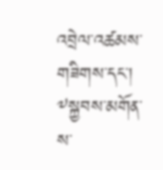འབྲེལ་འཚམས་གཟིགས་དང་།  ༸སྐྱབས་མགོན་ས་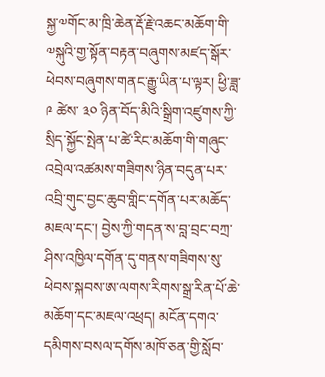སྐྱ་༧གོང་མ་ཁྲི་ཆེན་རྡོ་རྗེ་འཆང་མཆོག་གི་༧སྐུའི་གྱ་སྟོན་བརྟན་བཞུགས་མཛད་སྒོར་ཕེབས་བཞུགས་གནང་རྒྱུ་ཡིན་པ་ལྟར། ཕྱི་ཟླ་ ༩ ཚེས་ ༣༠ ཉིན་བོད་མིའི་སྒྲིག་འཛུགས་ཀྱི་སྲིད་སྐྱོང་སྤེན་པ་ཚེ་རིང་མཆོག་གི་གཞུང་འབྲེལ་འཚམས་གཟིགས་ཉིན་བདུན་པར་འབྲི་གུང་བྱང་ཆུབ་གླིང་དགོན་པར་མཆོད་མཇལ་དང་། བྱེས་ཀྱི་གདན་ས་བླ་བྲང་བཀྲ་ཤིས་འཁྱིལ་དགོན་དུ་གནས་གཟིགས་སུ་ཕེབས་སྐབས་ཨ་ལགས་རིགས་སྒྲ་རིན་པོ་ཆེ་མཆོག་དང་མཇལ་འཕྲད། མངོན་དགའ་དམིགས་བསལ་དགོས་མཁོ་ཅན་གྱི་སློབ་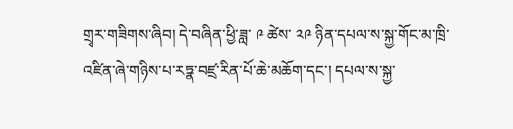གྲྭར་གཟིགས་ཞིབ། དེ་བཞིན་ཕྱི་ཟླ་ ༩ ཚེས་ ༢༩ ཉིན་དཔལ་ས་སྐྱ་གོང་མ་ཁྲི་འཛིན་ཞེ་གཉིས་པ་རཏྣ་བཛྲ་རིན་པོ་ཆེ་མཆོག་དང་། དཔལ་ས་སྐྱ་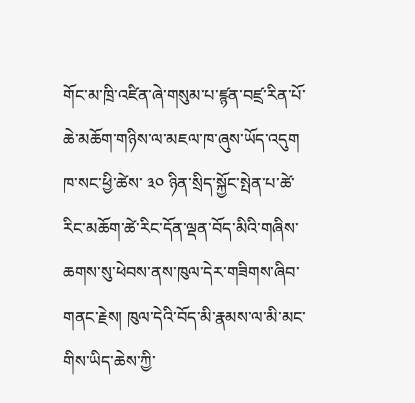གོང་མ་ཁྲི་འཛིན་ཞེ་གསུམ་པ་ཛྙན་བཛྲ་རིན་པོ་ཆེ་མཆོག་གཉིས་ལ་མཇལ་ཁ་ཞུས་ཡོད་འདུག
ཁ་སང་ཕྱི་ཚེས་ ༣༠ ཉིན་སྲིད་སྐྱོང་སྤེན་པ་ཚེ་རིང་མཆོག་ཚེ་རིང་དོན་ལྡན་བོད་མིའི་གཞིས་ཆགས་སུ་ཕེབས་ནས་ཁུལ་དེར་གཟིགས་ཞིབ་གནང་རྗེས། ཁུལ་དེའི་བོད་མི་རྣམས་ལ་མི་མང་གིས་ཡིད་ཆེས་ཀྱི་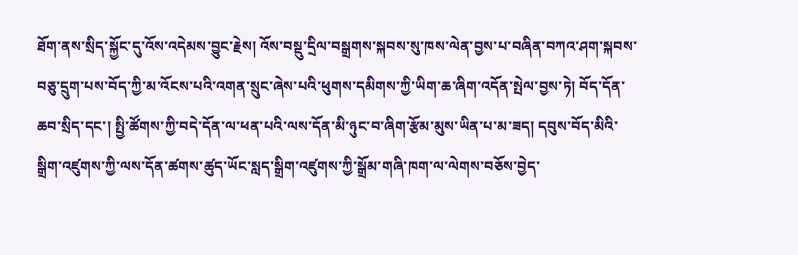ཐོག་ནས་སྲིད་སྐྱོང་དུ་འོས་འདེམས་བྱུང་རྗེས། འོས་བསྡུ་དྲིལ་བསྒྲགས་སྐབས་སུ་ཁས་ལེན་བྱས་པ་བཞིན་བཀའ་ཤག་སྐབས་བཅུ་དྲུག་པས་བོད་ཀྱི་མ་འོངས་པའི་འགན་སྲུང་ཞེས་པའི་ཕུགས་དམིགས་ཀྱི་ཡིག་ཆ་ཞིག་འདོན་སྤེལ་བྱས་ཏེ། བོད་དོན་ཆབ་སྲིད་དང་། སྤྱི་ཚོགས་ཀྱི་བདེ་དོན་ལ་ཕན་པའི་ལས་དོན་མི་ཉུང་བ་ཞིག་རྩོམ་མུས་ཡིན་པ་མ་ཟད། དབུས་བོད་མིའི་སྒྲིག་འཛུགས་ཀྱི་ལས་དོན་ཚགས་ཚུད་ཡོང་སླད་སྒྲིག་འཛུགས་ཀྱི་སྒྲོམ་གཞི་ཁག་ལ་ལེགས་བཅོས་བྱེད་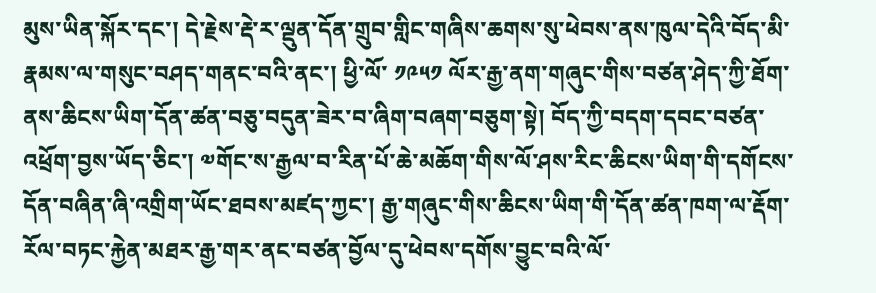མུས་ཡིན་སྐོར་དང་། དེ་རྗེས་རྡེ་ར་ལྡུན་དོན་གྲུབ་གླིང་གཞིས་ཆགས་སུ་ཕེབས་ནས་ཁུལ་དེའི་བོད་མི་རྣམས་ལ་གསུང་བཤད་གནང་བའི་ནང་། ཕྱི་ལོ་ ༡༩༥༡ ལོར་རྒྱ་ནག་གཞུང་གིས་བཙན་ཤེད་ཀྱི་ཐོག་ནས་ཆིངས་ཡིག་དོན་ཚན་བཅུ་བདུན་ཟེར་བ་ཞིག་བཞག་བཅུག་སྟེ། བོད་ཀྱི་བདག་དབང་བཙན་འཕྲོག་བྱས་ཡོད་ཅིང་། ༧གོང་ས་རྒྱལ་བ་རིན་པོ་ཆེ་མཆོག་གིས་ལོ་ཤས་རིང་ཆིངས་ཡིག་གི་དགོངས་དོན་བཞིན་ཞི་འགྲིག་ཡོང་ཐབས་མཛད་ཀྱང་། རྒྱ་གཞུང་གིས་ཆིངས་ཡིག་གི་དོན་ཚན་ཁག་ལ་རྡོག་རོལ་བཏང་རྐྱེན་མཐར་རྒྱ་གར་ནང་བཙན་བྱོལ་དུ་ཕེབས་དགོས་བྱུང་བའི་ལོ་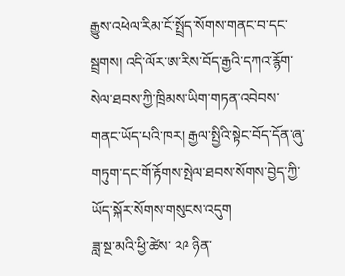རྒྱུས་འཕེལ་རིམ་ངོ་སྤྲོད་སོགས་གནང་བ་དང་སྦྲགས། འདི་ལོར་ཨ་རིས་བོད་རྒྱའི་དཀའ་རྙོག་སེལ་ཐབས་ཀྱི་ཁྲིམས་ཡིག་གཏན་འབེབས་གནང་ཡོད་པའི་ཁར། རྒྱལ་སྤྱིའི་སྟེང་བོད་དོན་ཞུ་གཏུག་དང་གོ་རྟོགས་སྤེལ་ཐབས་སོགས་བྱེད་ཀྱི་ཡོད་སྐོར་སོགས་གསུངས་འདུག
ཟླ་སྔ་མའི་ཕྱི་ཚེས་ ༢༩ ཉིན་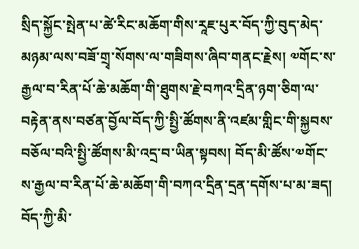སྲིད་སྐྱོང་སྤེན་པ་ཚེ་རིང་མཆོག་གིས་རཱཇ་པུར་བོད་ཀྱི་བུད་མེད་མཉམ་ལས་བཟོ་གྲྭ་སོགས་ལ་གཟིགས་ཞིབ་གནང་རྗེས། ༧གོང་ས་རྒྱལ་བ་རིན་པོ་ཆེ་མཆོག་གི་ཐུགས་རྗེ་བཀའ་དྲིན་ཉག་ཅིག་ལ་བརྟེན་ནས་བཙན་བྱོལ་བོད་ཀྱི་སྤྱི་ཚོགས་ནི་འཛམ་གླིང་གི་སྐྱབས་བཅོལ་བའི་སྤྱི་ཚོགས་མི་འདྲ་བ་ཡིན་སྟབས། བོད་མི་ཚོས་༧གོང་ས་རྒྱལ་བ་རིན་པོ་ཆེ་མཆོག་གི་བཀའ་དྲིན་དྲན་དགོས་པ་མ་ཟད། བོད་ཀྱི་མི་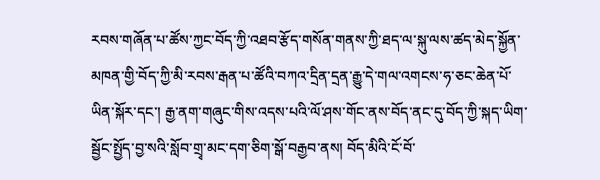རབས་གཞོན་པ་ཚོས་ཀྱང་བོད་ཀྱི་འཐབ་རྩོད་གསོན་གནས་ཀྱི་ཐད་ལ་སྐུ་ལས་ཚད་མེད་སྐྱོན་མཁན་གྱི་བོད་ཀྱི་མི་རབས་རྒན་པ་ཚོའི་བཀའ་དྲིན་དྲན་རྒྱུ་དེ་གལ་འགངས་ཧ་ཅང་ཆེན་པོ་ཡིན་སྐོར་དང་། རྒྱ་ནག་གཞུང་གིས་འདས་པའི་ལོ་ཤས་གོང་ནས་བོད་ནང་དུ་བོད་ཀྱི་སྐད་ཡིག་སྦྱོང་སྤྱོད་བྱ་སའི་སློབ་གྲྭ་མང་དག་ཅིག་སྒོ་བརྒྱབ་ནས། བོད་མིའི་ངོ་བོ་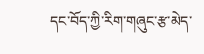དང་བོད་ཀྱི་རིག་གཞུང་རྩ་མེད་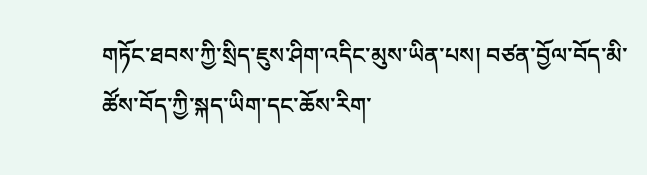གཏོང་ཐབས་ཀྱི་སྲིད་ཇུས་ཤིག་འདིང་མུས་ཡིན་པས། བཙན་བྱོལ་བོད་མི་ཚོས་བོད་ཀྱི་སྐད་ཡིག་དང་ཆོས་རིག་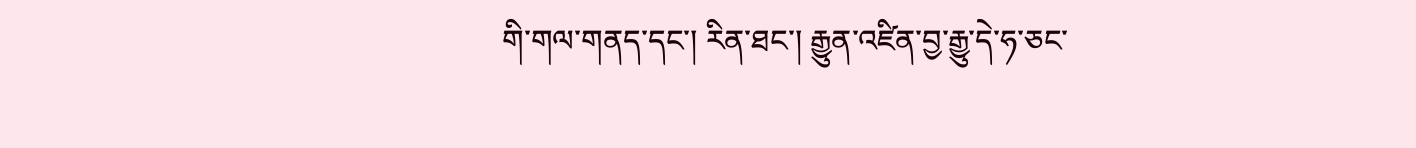གི་གལ་གནད་དང་། རིན་ཐང་། རྒྱུན་འཛིན་བྱ་རྒྱུ་དེ་ཧ་ཅང་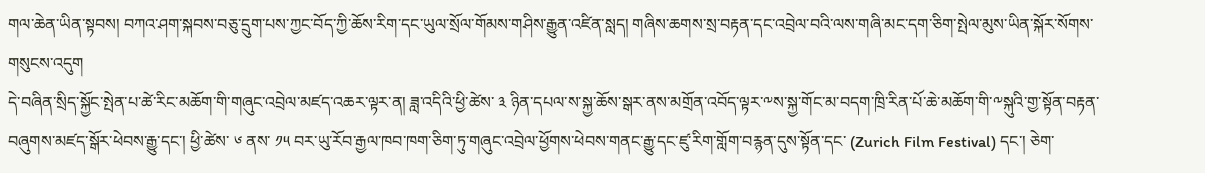གལ་ཆེན་ཡིན་སྟབས། བཀའ་ཤག་སྐབས་བཅུ་དྲུག་པས་ཀྱང་བོད་ཀྱི་ཆོས་རིག་དང་ཡུལ་སྲོལ་གོམས་གཤིས་རྒྱུན་འཛིན་སླད། གཞིས་ཆགས་སྲ་བརྟན་དང་འབྲེལ་བའི་ལས་གཞི་མང་དག་ཅིག་སྤེལ་མུས་ཡིན་སྐོར་སོགས་གསུངས་འདུག
དེ་བཞིན་སྲིད་སྐྱོང་སྤེན་པ་ཚེ་རིང་མཆོག་གི་གཞུང་འབྲེལ་མཛད་འཆར་ལྟར་ན། ཟླ་འདིའི་ཕྱི་ཚེས་ ༣ ཉིན་དཔལ་ས་སྐྱ་ཆོས་སྒར་ནས་མགྲོན་འབོད་ལྟར་༸ས་སྐྱ་གོང་མ་བདག་ཁྲི་རིན་པོ་ཆེ་མཆོག་གི་༸སྐུའི་གྱ་སྟོན་བརྟན་བཞུགས་མཛད་སྒོར་ཕེབས་རྒྱུ་དང་། ཕྱི་ཚེས་ ༦ ནས་ ༡༥ བར་ཡུ་རོབ་རྒྱལ་ཁབ་ཁག་ཅིག་ཏུ་གཞུང་འབྲེལ་ཕྱོགས་ཕེབས་གནང་རྒྱུ་དང་ཛུ་རིག་གློག་བརྙན་དུས་སྟོན་དང་ (Zurich Film Festival) དང་། ཅེག་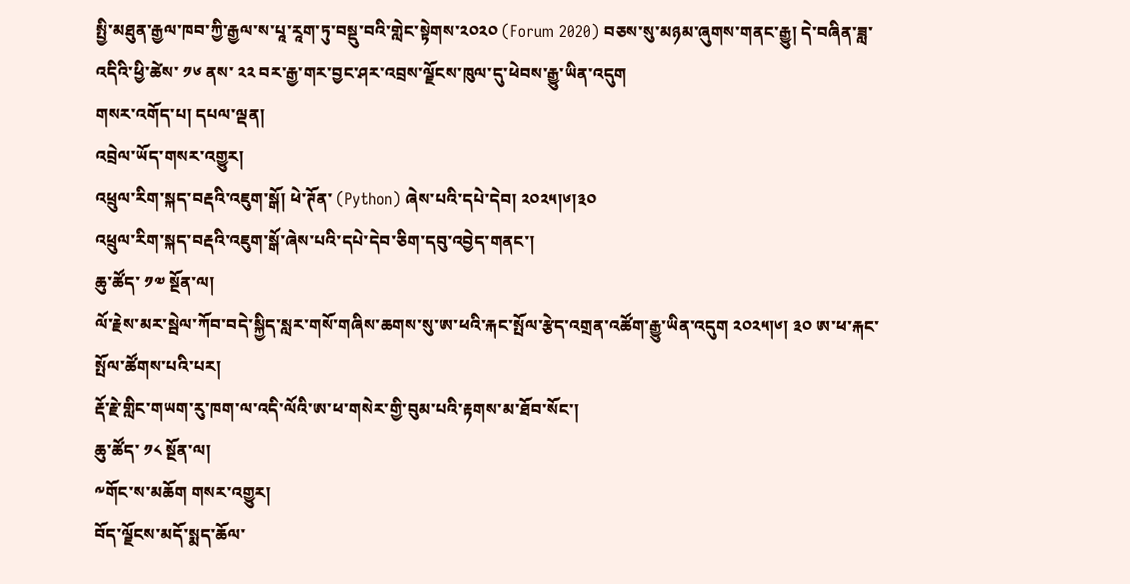སྤྱི་མཐུན་རྒྱལ་ཁབ་ཀྱི་རྒྱལ་ས་པཱ་རཱག་ཏུ་བསྡུ་བའི་གླེང་སྟེགས་༢༠༢༠ (Forum 2020) བཅས་སུ་མཉམ་ཞུགས་གནང་རྒྱུ། དེ་བཞིན་ཟླ་འདིའི་ཕྱི་ཚེས་ ༡༦ ནས་ ༢༢ བར་རྒྱ་གར་བྱང་ཤར་འབྲས་ལྗོངས་ཁུལ་དུ་ཕེབས་རྒྱུ་ཡིན་འདུག
གསར་འགོད་པ། དཔལ་ལྡན།
འབྲེལ་ཡོད་གསར་འགྱུར།
འཕྲུལ་རིག་སྐད་བརྡའི་འཇུག་སྒོ། ཕེ་ཊོན་ (Python) ཞེས་པའི་དཔེ་དེབ། ༢༠༢༥།༦།༣༠
འཕྲུལ་རིག་སྐད་བརྡའི་འཇུག་སྒོ་ཞེས་པའི་དཔེ་དེབ་ཅིག་དབུ་འབྱེད་གནང་།
ཆུ་ཚོད་ ༡༧ སྔོན་ལ།
ལོ་རྗེས་མར་སྦེལ་ཀོབ་བདེ་སྐྱིད་སླར་གསོ་གཞིས་ཆགས་སུ་ཨ་ཕའི་རྐང་སྤོལ་རྩེད་འགྲན་འཚོག་རྒྱུ་ཡིན་འདུག ༢༠༢༥།༦། ༣༠ ཨ་ཕ་རྐང་སྤོལ་ཚོགས་པའི་པར།
རྡོ་རྗེ་གླིང་གཡག་རུ་ཁག་ལ་འདི་ལོའི་ཨ་ཕ་གསེར་གྱི་བུམ་པའི་རྟགས་མ་ཐོབ་སོང་།
ཆུ་ཚོད་ ༡༨ སྔོན་ལ།
༸གོང་ས་མཆོག གསར་འགྱུར།
བོད་ལྗོངས་མདོ་སྨད་ཆོལ་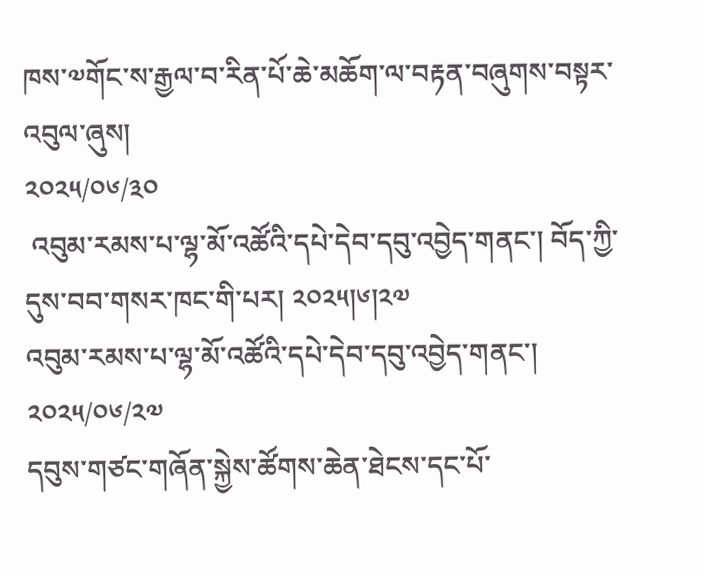ཁས་༧གོང་ས་རྒྱལ་བ་རིན་པོ་ཆེ་མཆོག་ལ་བརྟན་བཞུགས་བསྟར་འབུལ་ཞུས།
༢༠༢༥/༠༦/༣༠
 འབུམ་རམས་པ་ལྷ་མོ་འཚོའི་དཔེ་དེབ་དབུ་འབྱེད་གནང་། བོད་ཀྱི་དུས་བབ་གསར་ཁང་གི་པར། ༢༠༢༥།༦།༢༧
འབུམ་རམས་པ་ལྷ་མོ་འཚོའི་དཔེ་དེབ་དབུ་འབྱེད་གནང་།
༢༠༢༥/༠༦/༢༧
དབུས་གཙང་གཞོན་སྐྱེས་ཚོགས་ཆེན་ཐེངས་དང་པོ་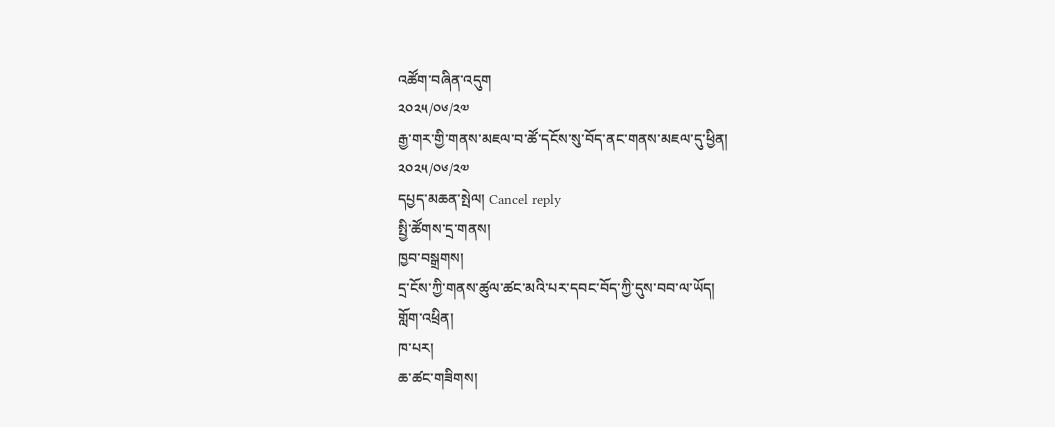འཚོག་བཞིན་འདུག
༢༠༢༥/༠༦/༢༧
རྒྱ་གར་གྱི་གནས་མཇལ་བ་ཚོ་དངོས་སུ་བོད་ནང་གནས་མཇལ་དུ་ཕྱིན།
༢༠༢༥/༠༦/༢༧
དཔྱད་མཆན་སྤེལ། Cancel reply
སྤྱི་ཚོགས་དྲ་གནས།
ཁྱབ་བསྒྲགས།
དྲ་ངོས་ཀྱི་གནས་ཚུལ་ཚང་མའི་པར་དབང་བོད་ཀྱི་དུས་བབ་ལ་ཡོད།
གློག་འཕྲིན།
ཁ་པར།
ཆ་ཚང་གཟིགས།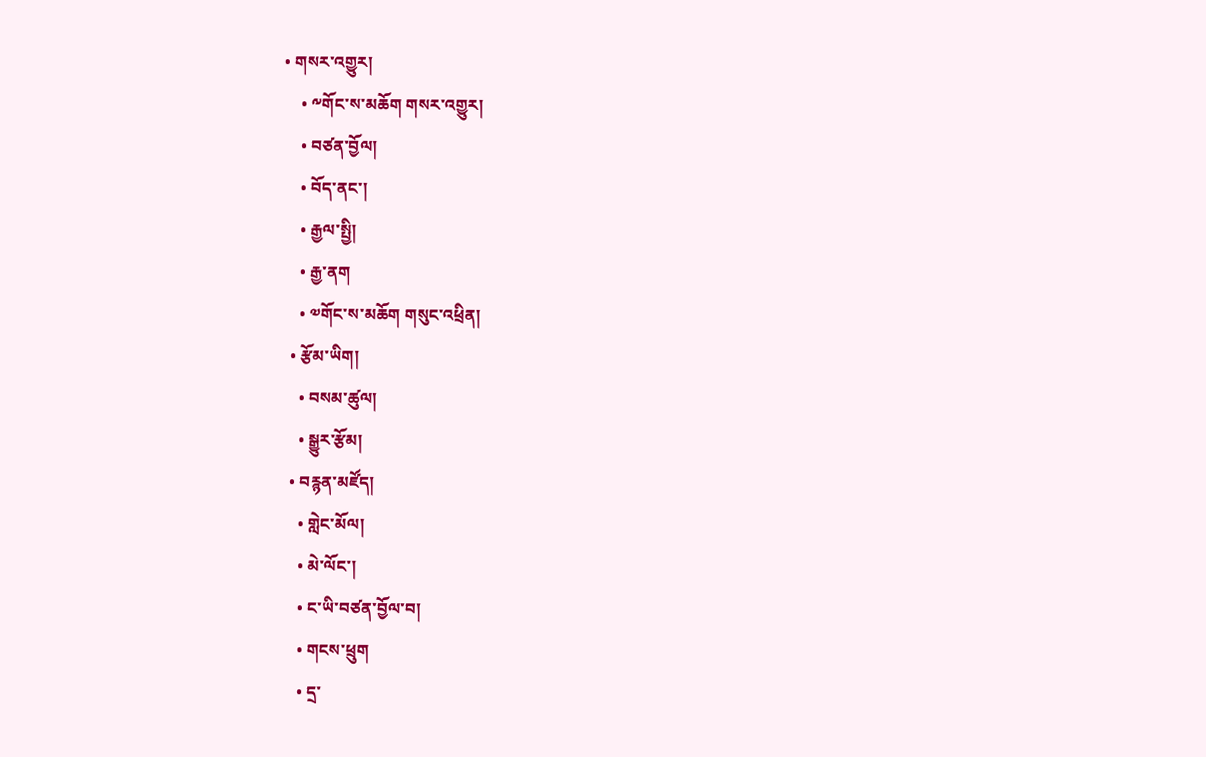• གསར་འགྱུར།
    • ༸གོང་ས་མཆོག གསར་འགྱུར།
    • བཙན་བྱོལ།
    • བོད་ནང་།
    • རྒྱལ་སྤྱི།
    • རྒྱ་ནག
    • ༧གོང་ས་མཆོག གསུང་འཕྲིན།
  • རྩོམ་ཡིག།
    • བསམ་ཚུལ།
    • སྒྱུར་རྩོམ།
  • བརྙན་མཛོད།
    • གླེང་མོལ།
    • མེ་ལོང་།
    • ང་ཡི་བཙན་བྱོལ་བ།
    • གངས་ཕྲུག
    • དྲ་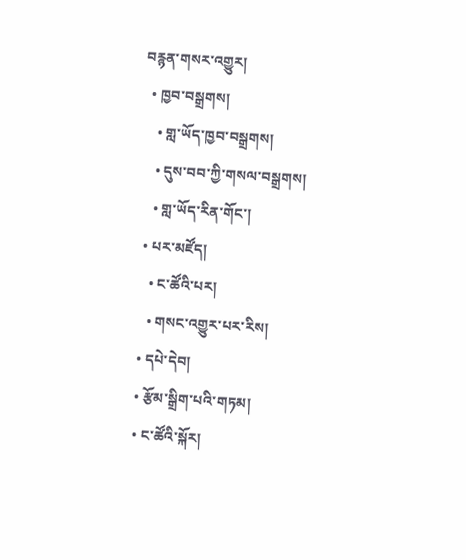བརྙན་གསར་འགྱུར།
  • ཁྱབ་བསྒྲགས།
    • གླ་ཡོད་ཁྱབ་བསྒྲགས།
    • དུས་བབ་ཀྱི་གསལ་བསྒྲགས།
    • གླ་ཡོད་རིན་གོང་།
  • པར་མཛོད།
    • ང་ཚོའི་པར།
    • གསང་འགྱུར་པར་རིས།
  • དཔེ་དེབ།
  • རྩོམ་སྒྲིག་པའི་གཏམ།
  • ང་ཚོའི་སྐོར།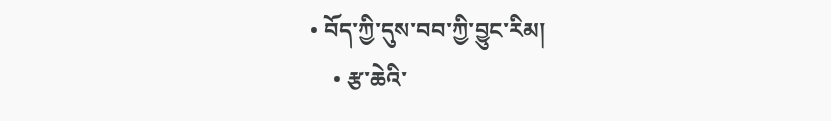• བོད་ཀྱི་དུས་བབ་ཀྱི་བྱུང་རིམ།
    • རྩ་ཆེའི་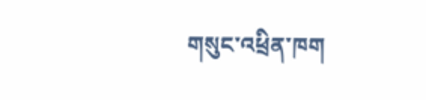གསུང་འཕྲིན་ཁག